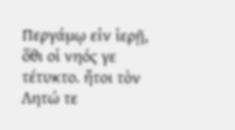Περγάμῳ εἰν ἱερῇ, ὅθι οἱ νηός γε τέτυκτο. ἤτοι τὸν Λητώ τε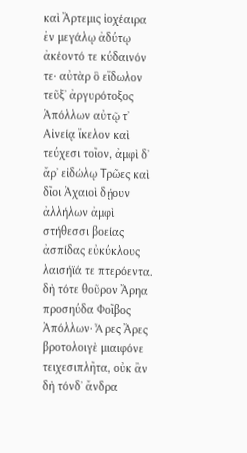καὶ Ἄρτεμις ἰοχέαιρα ἐν μεγάλῳ ἀδύτῳ ἀκέοντό τε κύδαινόν τε· αὐτὰρ ὃ εἴδωλον τεῦξʼ ἀργυρότοξος Ἀπόλλων αὐτῷ τʼ Αἰνείᾳ ἴκελον καὶ τεύχεσι τοῖον, ἀμφὶ δʼ ἄρʼ εἰδώλῳ Τρῶες καὶ δῖοι Ἀχαιοὶ δῄουν ἀλλήλων ἀμφὶ στήθεσσι βοείας ἀσπίδας εὐκύκλους λαισήϊά τε πτερόεντα. δὴ τότε θοῦρον Ἄρηα προσηύδα Φοῖβος Ἀπόλλων· Ἆρες Ἄρες βροτολοιγὲ μιαιφόνε τειχεσιπλῆτα, οὐκ ἂν δὴ τόνδʼ ἄνδρα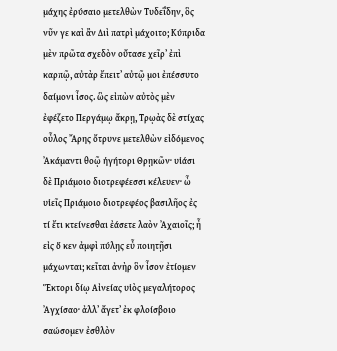μάχης ἐρύσαιο μετελθὼν Τυδεΐδην, ὃς νῦν γε καὶ ἂν Διὶ πατρὶ μάχοιτο; Κύπριδα μὲν πρῶτα σχεδὸν οὔτασε χεῖρʼ ἐπὶ καρπῷ, αὐτὰρ ἔπειτʼ αὐτῷ μοι ἐπέσσυτο δαίμονι ἶσος. ὣς εἰπὼν αὐτὸς μὲν ἐφέζετο Περγάμῳ ἄκρῃ, Τρῳὰς δὲ στίχας οὖλος Ἄρης ὄτρυνε μετελθὼν εἰδόμενος Ἀκάμαντι θοῷ ἡγήτορι Θρῃκῶν· υἱάσι δὲ Πριάμοιο διοτρεφέεσσι κέλευεν· ὦ υἱεῖς Πριάμοιο διοτρεφέος βασιλῆος ἐς τί ἔτι κτείνεσθαι ἐάσετε λαὸν Ἀχαιοῖς; ἦ εἰς ὅ κεν ἀμφὶ πύλῃς εὖ ποιητῇσι μάχωνται; κεῖται ἀνὴρ ὃν ἶσον ἐτίομεν Ἕκτορι δίῳ Αἰνείας υἱὸς μεγαλήτορος Ἀγχίσαο· ἀλλʼ ἄγετʼ ἐκ φλοίσβοιο σαώσομεν ἐσθλὸν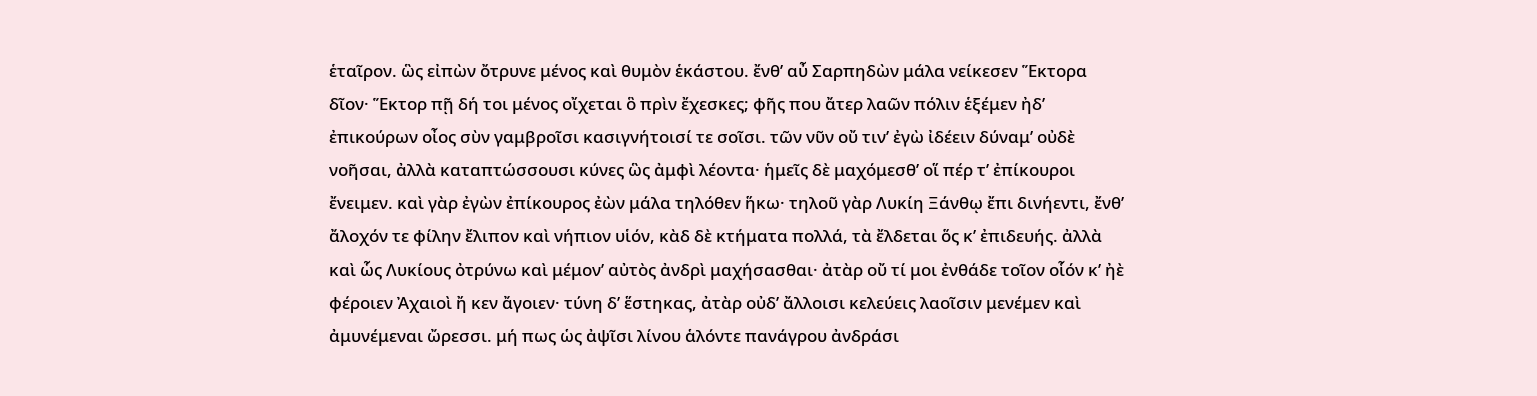ἑταῖρον. ὣς εἰπὼν ὄτρυνε μένος καὶ θυμὸν ἑκάστου. ἔνθʼ αὖ Σαρπηδὼν μάλα νείκεσεν Ἕκτορα δῖον· Ἕκτορ πῇ δή τοι μένος οἴχεται ὃ πρὶν ἔχεσκες; φῆς που ἄτερ λαῶν πόλιν ἑξέμεν ἠδʼ ἐπικούρων οἶος σὺν γαμβροῖσι κασιγνήτοισί τε σοῖσι. τῶν νῦν οὔ τινʼ ἐγὼ ἰδέειν δύναμʼ οὐδὲ νοῆσαι, ἀλλὰ καταπτώσσουσι κύνες ὣς ἀμφὶ λέοντα· ἡμεῖς δὲ μαχόμεσθʼ οἵ πέρ τʼ ἐπίκουροι ἔνειμεν. καὶ γὰρ ἐγὼν ἐπίκουρος ἐὼν μάλα τηλόθεν ἥκω· τηλοῦ γὰρ Λυκίη Ξάνθῳ ἔπι δινήεντι, ἔνθʼ ἄλοχόν τε φίλην ἔλιπον καὶ νήπιον υἱόν, κὰδ δὲ κτήματα πολλά, τὰ ἔλδεται ὅς κʼ ἐπιδευής. ἀλλὰ καὶ ὧς Λυκίους ὀτρύνω καὶ μέμονʼ αὐτὸς ἀνδρὶ μαχήσασθαι· ἀτὰρ οὔ τί μοι ἐνθάδε τοῖον οἷόν κʼ ἠὲ φέροιεν Ἀχαιοὶ ἤ κεν ἄγοιεν· τύνη δʼ ἕστηκας, ἀτὰρ οὐδʼ ἄλλοισι κελεύεις λαοῖσιν μενέμεν καὶ ἀμυνέμεναι ὤρεσσι. μή πως ὡς ἀψῖσι λίνου ἁλόντε πανάγρου ἀνδράσι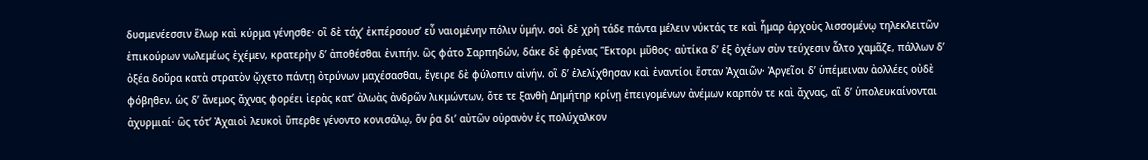δυσμενέεσσιν ἕλωρ καὶ κύρμα γένησθε· οἳ δὲ τάχʼ ἐκπέρσουσʼ εὖ ναιομένην πόλιν ὑμήν. σοὶ δὲ χρὴ τάδε πάντα μέλειν νύκτάς τε καὶ ἦμαρ ἀρχοὺς λισσομένῳ τηλεκλειτῶν ἐπικούρων νωλεμέως ἐχέμεν, κρατερὴν δʼ ἀποθέσθαι ἐνιπήν. ὣς φάτο Σαρπηδών, δάκε δὲ φρένας Ἕκτορι μῦθος· αὐτίκα δʼ ἐξ ὀχέων σὺν τεύχεσιν ἆλτο χαμᾶζε, πάλλων δʼ ὀξέα δοῦρα κατὰ στρατὸν ᾤχετο πάντῃ ὀτρύνων μαχέσασθαι, ἔγειρε δὲ φύλοπιν αἰνήν. οἳ δʼ ἐλελίχθησαν καὶ ἐναντίοι ἔσταν Ἀχαιῶν· Ἀργεῖοι δʼ ὑπέμειναν ἀολλέες οὐδὲ φόβηθεν. ὡς δʼ ἄνεμος ἄχνας φορέει ἱερὰς κατʼ ἀλωὰς ἀνδρῶν λικμώντων, ὅτε τε ξανθὴ Δημήτηρ κρίνῃ ἐπειγομένων ἀνέμων καρπόν τε καὶ ἄχνας, αἳ δʼ ὑπολευκαίνονται ἀχυρμιαί· ὣς τότʼ Ἀχαιοὶ λευκοὶ ὕπερθε γένοντο κονισάλῳ, ὅν ῥα διʼ αὐτῶν οὐρανὸν ἐς πολύχαλκον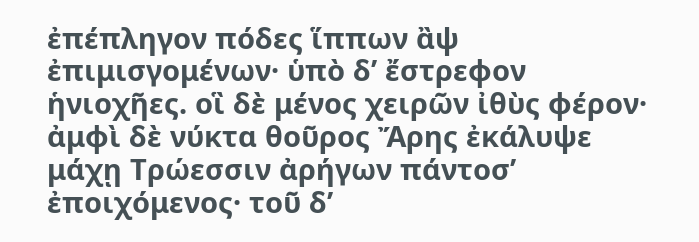ἐπέπληγον πόδες ἵππων ἂψ ἐπιμισγομένων· ὑπὸ δʼ ἔστρεφον ἡνιοχῆες. οἳ δὲ μένος χειρῶν ἰθὺς φέρον· ἀμφὶ δὲ νύκτα θοῦρος Ἄρης ἐκάλυψε μάχῃ Τρώεσσιν ἀρήγων πάντοσʼ ἐποιχόμενος· τοῦ δʼ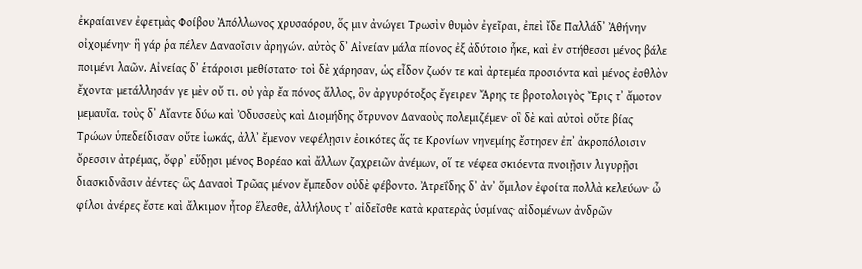ἐκραίαινεν ἐφετμὰς Φοίβου Ἀπόλλωνος χρυσαόρου, ὅς μιν ἀνώγει Τρωσὶν θυμὸν ἐγεῖραι, ἐπεὶ ἴδε Παλλάδʼ Ἀθήνην οἰχομένην· ἣ γάρ ῥα πέλεν Δαναοῖσιν ἀρηγών. αὐτὸς δʼ Αἰνείαν μάλα πίονος ἐξ ἀδύτοιο ἧκε, καὶ ἐν στήθεσσι μένος βάλε ποιμένι λαῶν. Αἰνείας δʼ ἑτάροισι μεθίστατο· τοὶ δὲ χάρησαν, ὡς εἶδον ζωόν τε καὶ ἀρτεμέα προσιόντα καὶ μένος ἐσθλὸν ἔχοντα· μετάλλησάν γε μὲν οὔ τι. οὐ γὰρ ἔα πόνος ἄλλος, ὃν ἀργυρότοξος ἔγειρεν Ἄρης τε βροτολοιγὸς Ἔρις τʼ ἄμοτον μεμαυῖα. τοὺς δʼ Αἴαντε δύω καὶ Ὀδυσσεὺς καὶ Διομήδης ὄτρυνον Δαναοὺς πολεμιζέμεν· οἳ δὲ καὶ αὐτοὶ οὔτε βίας Τρώων ὑπεδείδισαν οὔτε ἰωκάς, ἀλλʼ ἔμενον νεφέλῃσιν ἐοικότες ἅς τε Κρονίων νηνεμίης ἔστησεν ἐπʼ ἀκροπόλοισιν ὄρεσσιν ἀτρέμας, ὄφρʼ εὕδῃσι μένος Βορέαο καὶ ἄλλων ζαχρειῶν ἀνέμων, οἵ τε νέφεα σκιόεντα πνοιῇσιν λιγυρῇσι διασκιδνᾶσιν ἀέντες· ὣς Δαναοὶ Τρῶας μένον ἔμπεδον οὐδὲ φέβοντο. Ἀτρεΐδης δʼ ἀνʼ ὅμιλον ἐφοίτα πολλὰ κελεύων· ὦ φίλοι ἀνέρες ἔστε καὶ ἄλκιμον ἦτορ ἕλεσθε, ἀλλήλους τʼ αἰδεῖσθε κατὰ κρατερὰς ὑσμίνας· αἰδομένων ἀνδρῶν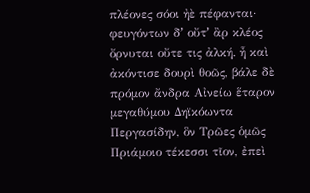πλέονες σόοι ἠὲ πέφανται· φευγόντων δʼ οὔτʼ ἂρ κλέος ὄρνυται οὔτε τις ἀλκή. ἦ καὶ ἀκόντισε δουρὶ θοῶς, βάλε δὲ πρόμον ἄνδρα Αἰνείω ἕταρον μεγαθύμου Δηϊκόωντα Περγασίδην, ὃν Τρῶες ὁμῶς Πριάμοιο τέκεσσι τῖον, ἐπεὶ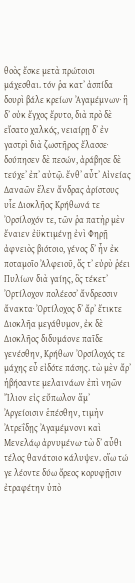θοὸς ἔσκε μετὰ πρώτοισι μάχεσθαι. τόν ῥα κατʼ ἀσπίδα δουρὶ βάλε κρείων Ἀγαμέμνων· ἣ δʼ οὐκ ἔγχος ἔρυτο, διὰ πρὸ δὲ εἴσατο χαλκός, νειαίρῃ δʼ ἐν γαστρὶ διὰ ζωστῆρος ἔλασσε· δούπησεν δὲ πεσών, ἀράβησε δὲ τεύχεʼ ἐπʼ αὐτῷ. ἔνθʼ αὖτʼ Αἰνείας Δαναῶν ἕλεν ἄνδρας ἀρίστους υἷε Διοκλῆος Κρήθωνά τε Ὀρσίλοχόν τε, τῶν ῥα πατὴρ μὲν ἔναιεν ἐϋκτιμένῃ ἐνὶ Φηρῇ ἀφνειὸς βιότοιο, γένος δʼ ἦν ἐκ ποταμοῖο Ἀλφειοῦ, ὅς τʼ εὐρὺ ῥέει Πυλίων διὰ γαίης, ὃς τέκετʼ Ὀρτίλοχον πολέεσσʼ ἄνδρεσσιν ἄνακτα· Ὀρτίλοχος δʼ ἄρʼ ἔτικτε Διοκλῆα μεγάθυμον, ἐκ δὲ Διοκλῆος διδυμάονε παῖδε γενέσθην, Κρήθων Ὀρσίλοχός τε μάχης εὖ εἰδότε πάσης. τὼ μὲν ἄρʼ ἡβήσαντε μελαινάων ἐπὶ νηῶν Ἴλιον εἰς εὔπωλον ἅμʼ Ἀργείοισιν ἑπέσθην, τιμὴν Ἀτρεΐδῃς Ἀγαμέμνονι καὶ Μενελάῳ ἀρνυμένω· τὼ δʼ αὖθι τέλος θανάτοιο κάλυψεν. οἵω τώ γε λέοντε δύω ὄρεος κορυφῇσιν ἐτραφέτην ὑπὸ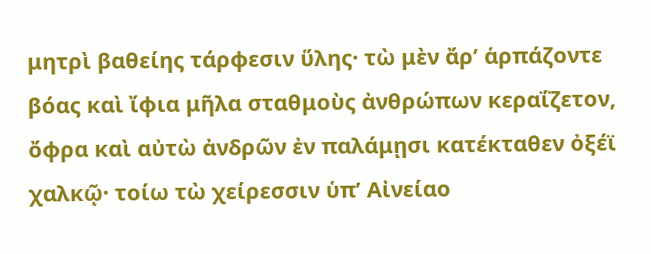μητρὶ βαθείης τάρφεσιν ὕλης· τὼ μὲν ἄρʼ ἁρπάζοντε βόας καὶ ἴφια μῆλα σταθμοὺς ἀνθρώπων κεραΐζετον, ὄφρα καὶ αὐτὼ ἀνδρῶν ἐν παλάμῃσι κατέκταθεν ὀξέϊ χαλκῷ· τοίω τὼ χείρεσσιν ὑπʼ Αἰνείαο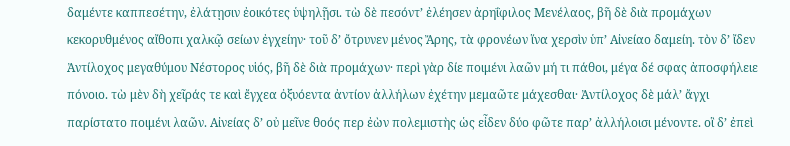δαμέντε καππεσέτην, ἐλάτῃσιν ἐοικότες ὑψηλῇσι. τὼ δὲ πεσόντʼ ἐλέησεν ἀρηΐφιλος Μενέλαος, βῆ δὲ διὰ προμάχων κεκορυθμένος αἴθοπι χαλκῷ σείων ἐγχείην· τοῦ δʼ ὄτρυνεν μένος Ἄρης, τὰ φρονέων ἵνα χερσὶν ὑπʼ Αἰνείαο δαμείη. τὸν δʼ ἴδεν Ἀντίλοχος μεγαθύμου Νέστορος υἱός, βῆ δὲ διὰ προμάχων· περὶ γὰρ δίε ποιμένι λαῶν μή τι πάθοι, μέγα δέ σφας ἀποσφήλειε πόνοιο. τὼ μὲν δὴ χεῖράς τε καὶ ἔγχεα ὀξυόεντα ἀντίον ἀλλήλων ἐχέτην μεμαῶτε μάχεσθαι· Ἀντίλοχος δὲ μάλʼ ἄγχι παρίστατο ποιμένι λαῶν. Αἰνείας δʼ οὐ μεῖνε θοός περ ἐὼν πολεμιστὴς ὡς εἶδεν δύο φῶτε παρʼ ἀλλήλοισι μένοντε. οἳ δʼ ἐπεὶ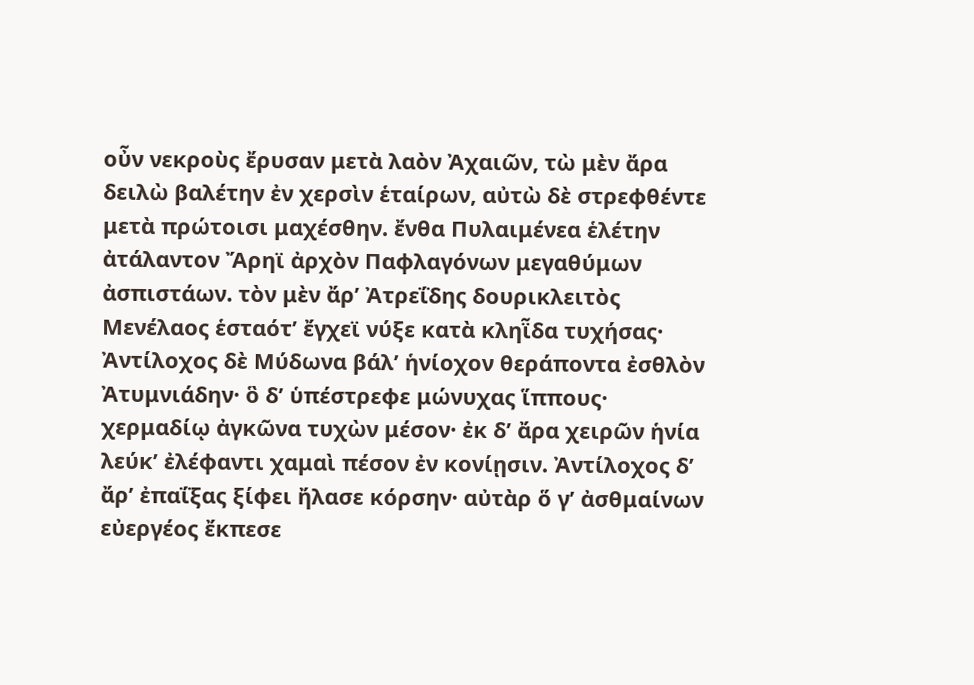οὖν νεκροὺς ἔρυσαν μετὰ λαὸν Ἀχαιῶν, τὼ μὲν ἄρα δειλὼ βαλέτην ἐν χερσὶν ἑταίρων, αὐτὼ δὲ στρεφθέντε μετὰ πρώτοισι μαχέσθην. ἔνθα Πυλαιμένεα ἑλέτην ἀτάλαντον Ἄρηϊ ἀρχὸν Παφλαγόνων μεγαθύμων ἀσπιστάων. τὸν μὲν ἄρʼ Ἀτρεΐδης δουρικλειτὸς Μενέλαος ἑσταότʼ ἔγχεϊ νύξε κατὰ κληῗδα τυχήσας· Ἀντίλοχος δὲ Μύδωνα βάλʼ ἡνίοχον θεράποντα ἐσθλὸν Ἀτυμνιάδην· ὃ δʼ ὑπέστρεφε μώνυχας ἵππους· χερμαδίῳ ἀγκῶνα τυχὼν μέσον· ἐκ δʼ ἄρα χειρῶν ἡνία λεύκʼ ἐλέφαντι χαμαὶ πέσον ἐν κονίῃσιν. Ἀντίλοχος δʼ ἄρʼ ἐπαΐξας ξίφει ἤλασε κόρσην· αὐτὰρ ὅ γʼ ἀσθμαίνων εὐεργέος ἔκπεσε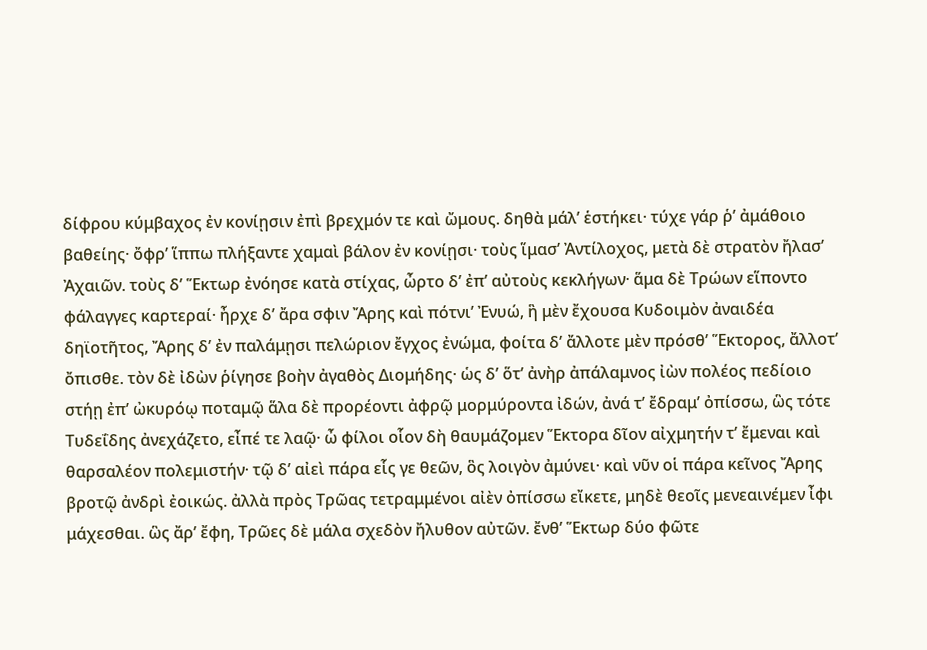δίφρου κύμβαχος ἐν κονίῃσιν ἐπὶ βρεχμόν τε καὶ ὤμους. δηθὰ μάλʼ ἑστήκει· τύχε γάρ ῥʼ ἀμάθοιο βαθείης· ὄφρʼ ἵππω πλήξαντε χαμαὶ βάλον ἐν κονίῃσι· τοὺς ἵμασʼ Ἀντίλοχος, μετὰ δὲ στρατὸν ἤλασʼ Ἀχαιῶν. τοὺς δʼ Ἕκτωρ ἐνόησε κατὰ στίχας, ὦρτο δʼ ἐπʼ αὐτοὺς κεκλήγων· ἅμα δὲ Τρώων εἵποντο φάλαγγες καρτεραί· ἦρχε δʼ ἄρα σφιν Ἄρης καὶ πότνιʼ Ἐνυώ, ἣ μὲν ἔχουσα Κυδοιμὸν ἀναιδέα δηϊοτῆτος, Ἄρης δʼ ἐν παλάμῃσι πελώριον ἔγχος ἐνώμα, φοίτα δʼ ἄλλοτε μὲν πρόσθʼ Ἕκτορος, ἄλλοτʼ ὄπισθε. τὸν δὲ ἰδὼν ῥίγησε βοὴν ἀγαθὸς Διομήδης· ὡς δʼ ὅτʼ ἀνὴρ ἀπάλαμνος ἰὼν πολέος πεδίοιο στήῃ ἐπʼ ὠκυρόῳ ποταμῷ ἅλα δὲ προρέοντι ἀφρῷ μορμύροντα ἰδών, ἀνά τʼ ἔδραμʼ ὀπίσσω, ὣς τότε Τυδεΐδης ἀνεχάζετο, εἶπέ τε λαῷ· ὦ φίλοι οἷον δὴ θαυμάζομεν Ἕκτορα δῖον αἰχμητήν τʼ ἔμεναι καὶ θαρσαλέον πολεμιστήν· τῷ δʼ αἰεὶ πάρα εἷς γε θεῶν, ὃς λοιγὸν ἀμύνει· καὶ νῦν οἱ πάρα κεῖνος Ἄρης βροτῷ ἀνδρὶ ἐοικώς. ἀλλὰ πρὸς Τρῶας τετραμμένοι αἰὲν ὀπίσσω εἴκετε, μηδὲ θεοῖς μενεαινέμεν ἶφι μάχεσθαι. ὣς ἄρʼ ἔφη, Τρῶες δὲ μάλα σχεδὸν ἤλυθον αὐτῶν. ἔνθʼ Ἕκτωρ δύο φῶτε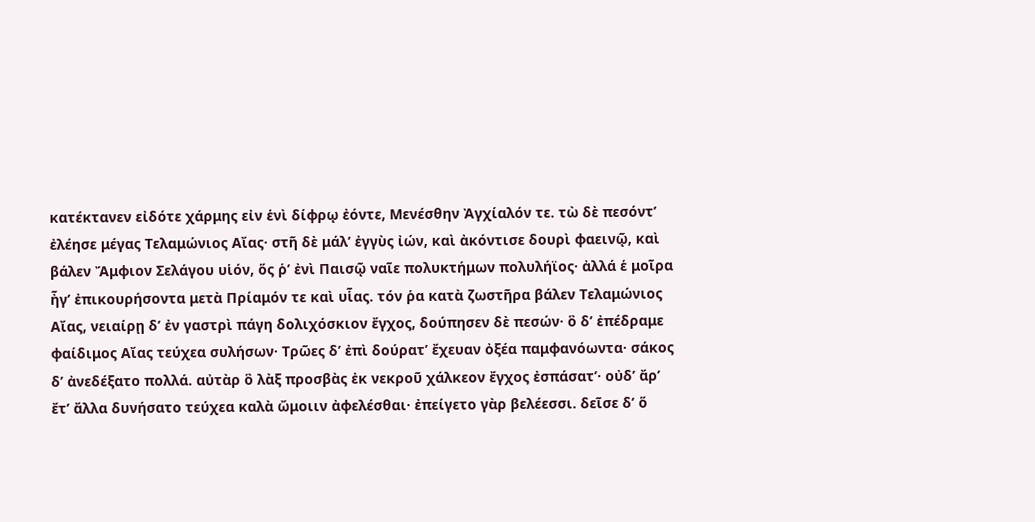κατέκτανεν εἰδότε χάρμης εἰν ἑνὶ δίφρῳ ἐόντε, Μενέσθην Ἀγχίαλόν τε. τὼ δὲ πεσόντʼ ἐλέησε μέγας Τελαμώνιος Αἴας· στῆ δὲ μάλʼ ἐγγὺς ἰών, καὶ ἀκόντισε δουρὶ φαεινῷ, καὶ βάλεν Ἄμφιον Σελάγου υἱόν, ὅς ῥʼ ἐνὶ Παισῷ ναῖε πολυκτήμων πολυλήϊος· ἀλλά ἑ μοῖρα ἦγʼ ἐπικουρήσοντα μετὰ Πρίαμόν τε καὶ υἷας. τόν ῥα κατὰ ζωστῆρα βάλεν Τελαμώνιος Αἴας, νειαίρῃ δʼ ἐν γαστρὶ πάγη δολιχόσκιον ἔγχος, δούπησεν δὲ πεσών· ὃ δʼ ἐπέδραμε φαίδιμος Αἴας τεύχεα συλήσων· Τρῶες δʼ ἐπὶ δούρατʼ ἔχευαν ὀξέα παμφανόωντα· σάκος δʼ ἀνεδέξατο πολλά. αὐτὰρ ὃ λὰξ προσβὰς ἐκ νεκροῦ χάλκεον ἔγχος ἐσπάσατʼ· οὐδʼ ἄρʼ ἔτʼ ἄλλα δυνήσατο τεύχεα καλὰ ὤμοιιν ἀφελέσθαι· ἐπείγετο γὰρ βελέεσσι. δεῖσε δʼ ὅ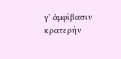γʼ ἀμφίβασιν κρατερὴν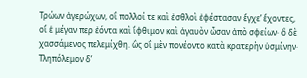Τρώων ἀγερώχων, οἳ πολλοί τε καὶ ἐσθλοὶ ἐφέστασαν ἔγχεʼ ἔχοντες, οἵ ἑ μέγαν περ ἐόντα καὶ ἴφθιμον καὶ ἀγαυὸν ὦσαν ἀπὸ σφείων· ὃ δὲ χασσάμενος πελεμίχθη. ὣς οἳ μὲν πονέοντο κατὰ κρατερὴν ὑσμίνην· Τληπόλεμον δʼ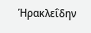Ἡρακλεΐδην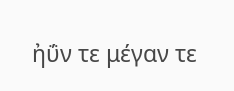ἠΰν τε μέγαν τε